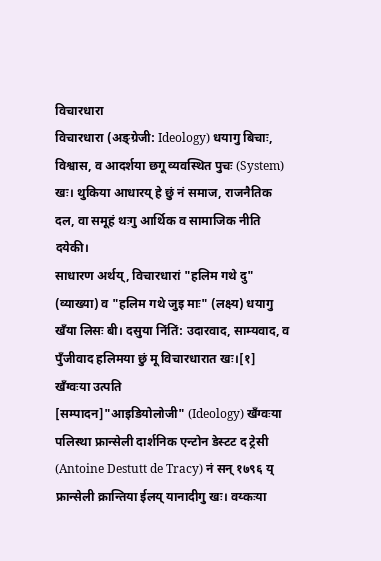विचारधारा
विचारधारा (अङ्ग्रेजी: Ideology) धयागु बिचाः, विश्वास, व आदर्शया छगू व्यवस्थित पुचः (System) खः। थुकिया आधारय् हे छुं नं समाज, राजनैतिक दल, वा समूहं थःगु आर्थिक व सामाजिक नीति दयेकी।
साधारण अर्थय्, विचारधारां "हलिम गथे दु" (व्याख्या) व "हलिम गथे जुइ माः" (लक्ष्य) धयागु खँया लिसः बी। दसुया निंतिं: उदारवाद, साम्यवाद, व पुँजीवाद हलिमया छुं मू विचारधारात खः।[१]
खँग्वःया उत्पति
[सम्पादन]"आइडियोलोजी" (Ideology) खँग्वःया पलिस्था फ्रान्सेली दार्शनिक एन्टोन डेस्टट द ट्रेसी (Antoine Destutt de Tracy) नं सन् १७९६ य् फ्रान्सेली क्रान्तिया ईलय् यानादीगु खः। वय्कःया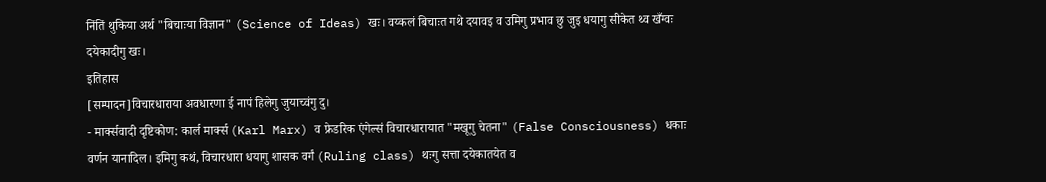निंतिं थुकिया अर्थ "बिचाःया विज्ञान" (Science of Ideas) खः। वय्कलं बिचाःत गथे दयावइ व उमिगु प्रभाव छु जुइ धयागु सीकेत थ्व खँग्वः दयेकादीगु खः।
इतिहास
[सम्पादन]विचारधाराया अवधारणा ई नापं हिलेगु जुयाच्वंगु दु।
- मार्क्सवादी दृष्टिकोण: कार्ल मार्क्स (Karl Marx) व फ्रेडरिक एंगेल्सं विचारधारायात "मखूगु चेतना" (False Consciousness) धकाः वर्णन यानादिल। इमिगु कथं, विचारधारा धयागु शासक वर्गं (Ruling class) थःगु सत्ता दयेकातयेत व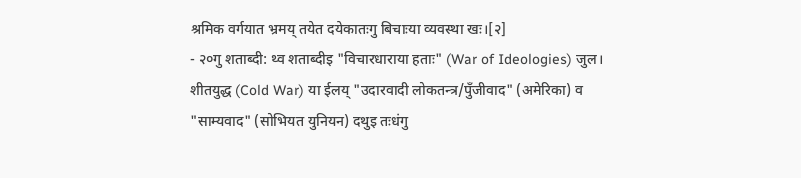श्रमिक वर्गयात भ्रमय् तयेत दयेकातःगु बिचाःया व्यवस्था खः।[२]
- २०गु शताब्दी: थ्व शताब्दीइ "विचारधाराया हताः" (War of Ideologies) जुल। शीतयुद्ध (Cold War) या ईलय् "उदारवादी लोकतन्त्र/पुँजीवाद" (अमेरिका) व "साम्यवाद" (सोभियत युनियन) दथुइ तःधंगु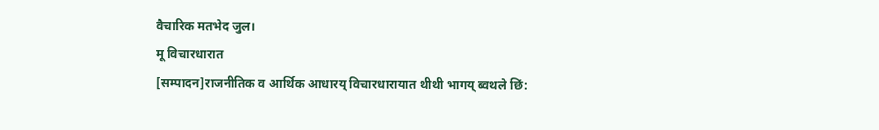वैचारिक मतभेद जुल।
मू विचारधारात
[सम्पादन]राजनीतिक व आर्थिक आधारय् विचारधारायात थीथी भागय् ब्वथले छिं: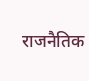राजनैतिक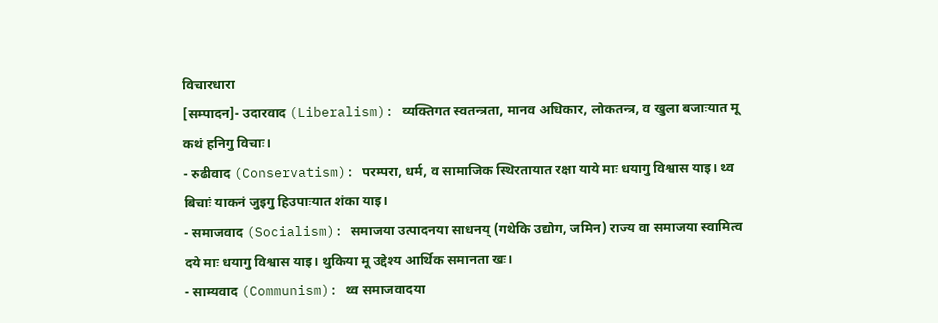विचारधारा
[सम्पादन]- उदारवाद (Liberalism): व्यक्तिगत स्वतन्त्रता, मानव अधिकार, लोकतन्त्र, व खुला बजाःयात मू कथं हनिगु विचाः।
- रुढीवाद (Conservatism): परम्परा, धर्म, व सामाजिक स्थिरतायात रक्षा याये माः धयागु विश्वास याइ। थ्व बिचाःं याकनं जुइगु हिउपाःयात शंका याइ।
- समाजवाद (Socialism): समाजया उत्पादनया साधनय् (गथेकि उद्योग, जमिन) राज्य वा समाजया स्वामित्व दये माः धयागु विश्वास याइ। थुकिया मू उद्देश्य आर्थिक समानता खः।
- साम्यवाद (Communism): थ्व समाजवादया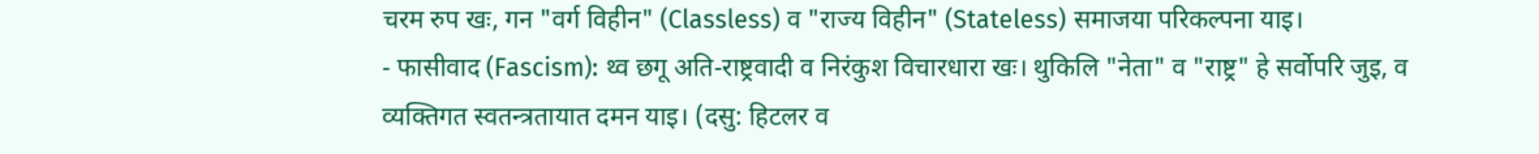चरम रुप खः, गन "वर्ग विहीन" (Classless) व "राज्य विहीन" (Stateless) समाजया परिकल्पना याइ।
- फासीवाद (Fascism): थ्व छगू अति-राष्ट्रवादी व निरंकुश विचारधारा खः। थुकिलि "नेता" व "राष्ट्र" हे सर्वोपरि जुइ, व व्यक्तिगत स्वतन्त्रतायात दमन याइ। (दसु: हिटलर व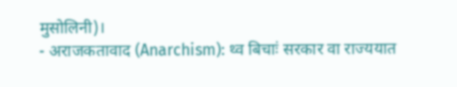मुसोलिनी)।
- अराजकतावाद (Anarchism): थ्व बिचाःं सरकार वा राज्ययात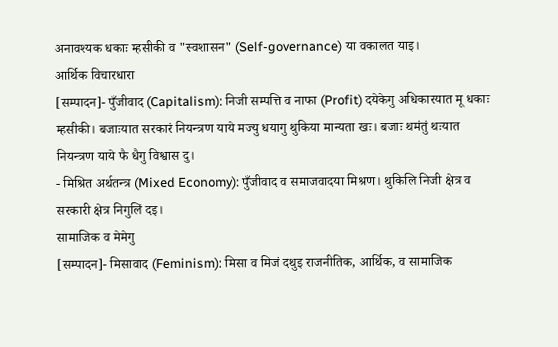अनावश्यक धकाः म्हसीकी व "स्वशासन" (Self-governance) या वकालत याइ।
आर्थिक विचारधारा
[सम्पादन]- पुँजीवाद (Capitalism): निजी सम्पत्ति व नाफा (Profit) दयेकेगु अधिकारयात मू धकाः म्हसीकी। बजाःयात सरकारं नियन्त्रण याये मज्यु धयागु थुकिया मान्यता खः। बजाः थमंतुं थःयात नियन्त्रण याये फै धैगु विश्वास दु।
- मिश्रित अर्थतन्त्र (Mixed Economy): पुँजीवाद व समाजवादया मिश्रण। थुकिलि निजी क्षेत्र व सरकारी क्षेत्र निगुलिं दइ।
सामाजिक व मेमेगु
[सम्पादन]- मिसावाद (Feminism): मिसा व मिजं दथुइ राजनीतिक, आर्थिक, व सामाजिक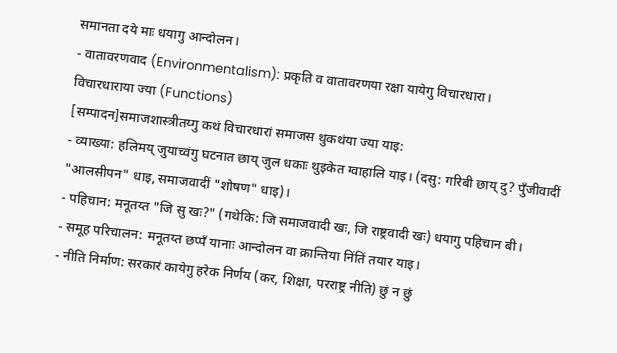समानता दये माः धयागु आन्दोलन।
- वातावरणवाद (Environmentalism): प्रकृति व वातावरणया रक्षा यायेगु विचारधारा।
विचारधाराया ज्या (Functions)
[सम्पादन]समाजशास्त्रीतय्गु कथं विचारधारां समाजस थुकथंया ज्या याइ:
- व्याख्या: हलिमय् जुयाच्वंगु घटनात छाय् जुल धकाः थुइकेत ग्वाहालि याइ। (दसु: गरिबी छाय् दु? पुँजीवादीं "आलसीपन" धाइ, समाजवादीं "शोषण" धाइ)।
- पहिचान: मनूतय्त "जि सु खः?" (गथेकि: जि समाजवादी खः, जि राष्ट्रवादी खः) धयागु पहिचान बी।
- समूह परिचालन: मनूतय्त छप्पँ यानाः आन्दोलन वा क्रान्तिया निंतिं तयार याइ।
- नीति निर्माण: सरकारं कायेगु हरेक निर्णय (कर, शिक्षा, परराष्ट्र नीति) छुं न छुं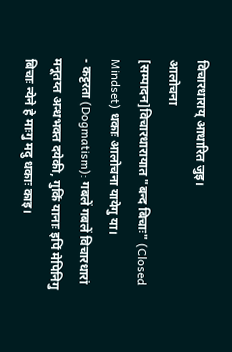विचारधाराय् आधारित जुइ।
आलोचना
[सम्पादन]विचारधारायात "बन्द बिचाः" (Closed Mindset) धकाः आलोचना यायेगु या।
- कट्टरता (Dogmatism): गबलें गबलें विचारधारां मनूतय्त अन्धभक्त दयेकी, गुकिं यानाः इपिं मेपिनिगु बिचाः न्येने हे माःगु मदु धकाः काइ।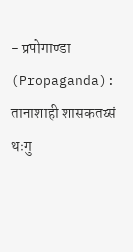- प्रपोगाण्डा (Propaganda): तानाशाही शासकतय्सं थःगु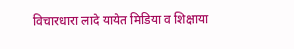विचारधारा लादे यायेत मिडिया व शिक्षाया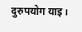दुरुपयोग याइ।